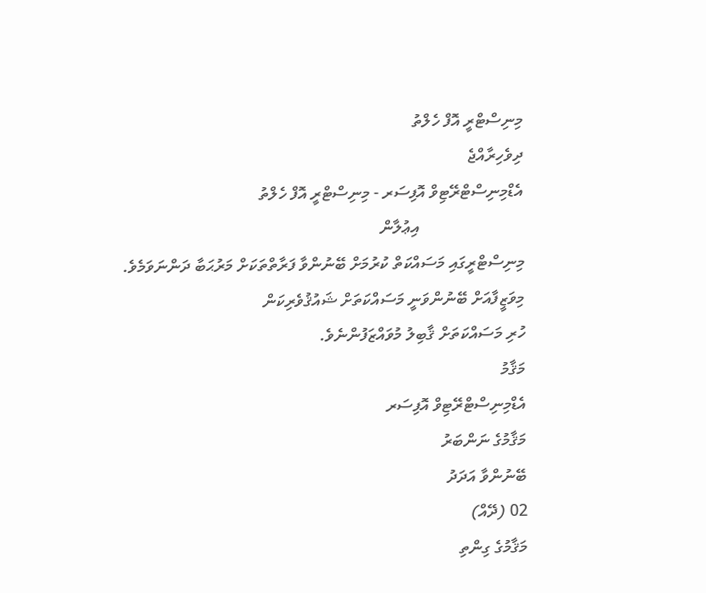މިނިސްޓްރީ އޮފް ހެލްތު
ދިވެހިރާއްޖެ
އެޑްމިނިސްޓްރޭޓިވް އޮފިސަރ - މިނިސްޓްރީ އޮފް ހެލްތު
                         އިޢުލާން
މިނިސްޓްރީގައި މަސައްކަތް ކުރުމަށް ބޭނުންވާ ފަރާތްތަކަށް މަރުޙަބާ ދަންނަވަމެވެ. މިވަޒީފާއަށް ބޭނުންވަނީ މަސައްކަތަށް ޝައުޤުވެރިކަން
ހުރި މަސައްކަތަށް ޤާބިލު މުވައްޒަފުންނެވެ.
މަޤާމު
އެޑްމިނިސްޓްރޭޓިވް އޮފިސަރ
މަޤާމުގެ ނަންބަރު
ބޭނުންވާ އަދަދު
02 (ދޭއް)
މަޤާމުގެ ގިންތި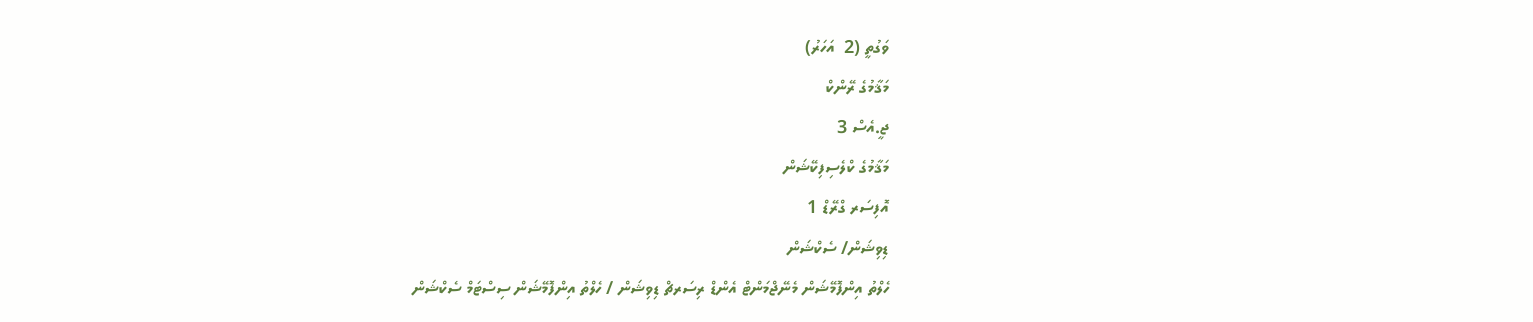ވަގުތީ (2  އަހަރު)
މަޤާމުގެ ރޭންކް
ޖީ.އެސް 3
މަޤާމުގެ ކްލެސިފިކޭޝަން
އޮފިސަރ ގްރޭޑް 1
ޑިވިޝަން/ ސެކްޝަން
ހެލްތު އިންފޮމޭޝަން މެނޭޖްމަންޓް އެންޑް ރިސަރޗް ޑިވިޝަން / ހެލްތު އިންފޮމޭޝަން ސިސްޓަމް ސެކްޝަން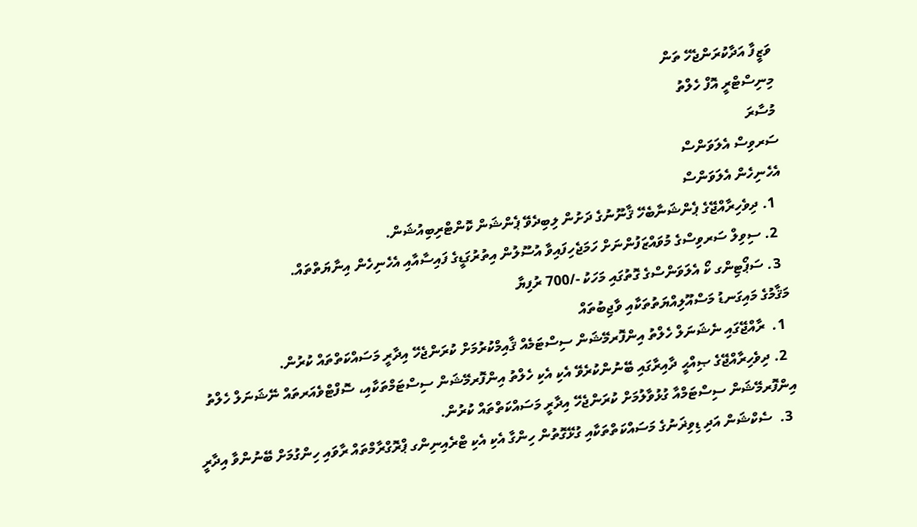ވަޒީފާ އަދާކުރަންޖެހޭ ތަން
މިނިސްޓްރީ އޮފް ހެލްތު
މުސާރަ
ސަރވިސް އެލަވަންސް
އެހެނިހެން އެލަވަންސް
  1. ދިވެހިރާއްޖޭގެ ޕެންޝަނާބެހޭ ޤާނޫނުގެ ދަށުން ލިބިދެވޭ ޕެންޝަން ކޮންޓްރިބިއުޝަން.
  2. ސިވިލް ސަރވިސްގެ މުވައްޒަފުންނަށް ހަމަޖެހިފައިވާ އުސޫލުން އިތުރުގަޑީގެ ފައިސާއާއި އެހެނިހެން އިނާޔަތްތައް.
  3. ސަޕޯޓިންގ ކޯ އެލަވަންސްގެ ގޮތުގައި މަހަކު -/700 ރުފިޔާ
މަޤާމުގެ މައިގަނޑު މަސްއޫލިއްޔަތުތަކާއި ވާޖިބުތައް
  1.  ރާއްޖޭގައި ނެޝަނަލް ހެލްތު އިންފޮރމޭޝަން ސިސްޓަމެއް ޤާއިމްކުރުމަށް ކުރަންޖެހޭ އިދާރީ މަސައްކަތްތައް ކުރުން.
  2. ދިވެހިރާއްޖޭގެ ޞިއްޙީ ދާއިރާގައި ބޭނުންކުރެވޭ އެކި އެކި ހެލްތު އިންފޮރމޭޝަން ސިސްޓަމްތަކާއި، ސޮފްޓްވެއަރތައް ނޭޝަނަލް ހެލްތު އިންފޮރމޭޝަން ސިސްޓަމްއާ ގުޅުވާލުމަށް ކުރަންޖެހޭ އިދާރީ މަސައްކަތްތައް ކުރުން.
  3.  ސެކްޝަން އަދި ޑިވިޜަނުގެ މަސައްކަތްތަކާއި ގުޅޭގޮތުން ހިންގާ އެކި އެކި ޓްރެއިނިންގ ޕްރޮގްރާމްތައް ރާވައި ހިންގުމަށް ބޭނުންވާ އިދާރީ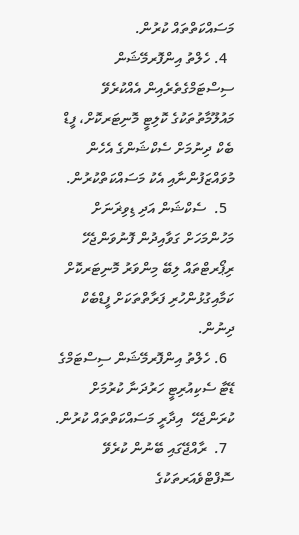މަސައްކަތްތައް ކުރުން.
  4. ހެލްތު އިންފޮރމޭޝަން ސިސްޓަމްގެތެރެއިން އެއްކުރެވޭ މައުލޫމާތުތަކުގެ ކޮލިޓީ މޮނިޓަރކޮށް، ފީޑް ބެކް ދިނުމަށް ސެކްޝަންގެ އެހެން މުވައްޒަފުންނާއި އެކު މަސައްކަތްކުރުން.
  5.  ސެކްޝަން އަދި ޑިވިޜަނަށް މަހުންމަހަށް ގަވާއިދުން ފޮނުވަންޖެހޭ ރިޕޯރޓްތައް ލިބޭ މިންވަރު މޮނިޓަރކޮށް ކަމާއިގުޅުންހުރި ފަރާތްތަކަށް ފީޑްބެކް ދިނުން.
  6. ހެލްތު އިންފޮރމޭޝަން ސިސްޓަމްގެ ޑޭޓާ ސެކިއުރިޓީ ހަރުދަނާ ކުރުމަށް ކުރަންޖެހޭ  އިދާރީ މަސައްކަތްތައް ކުރުން.
  7.  ރާއްޖޭގައި ބޭނުން ކުރެވޭ ސޮފްޓްވެއަރތަކުގެ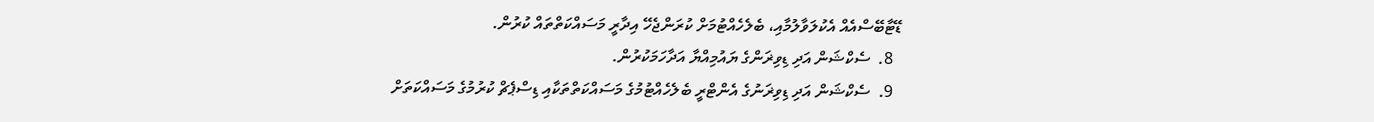ޑޭޓާބޭސްއެއް އެކުލަވާލުމާއި، ބެލެހެއްޓުމަށް ކުރަންޖެހޭ އިދާރީ މަސައްކަތްތައް ކުރުން.
  8.  ސެކްޝަން އަދި ޑިވިޜަންގެ ޔައުމިއްޔާ އަދާހަމަކުރުން.
  9.  ސެކްޝަން އަދި ޑިވިޜަނުގެ އެންޓްރީ ބެލެހެއްޓުމުގެ މަސައްކަތްތަކާއި ޑިސްޕެޗް ކުރުމުގެ މަސައްކަތަށް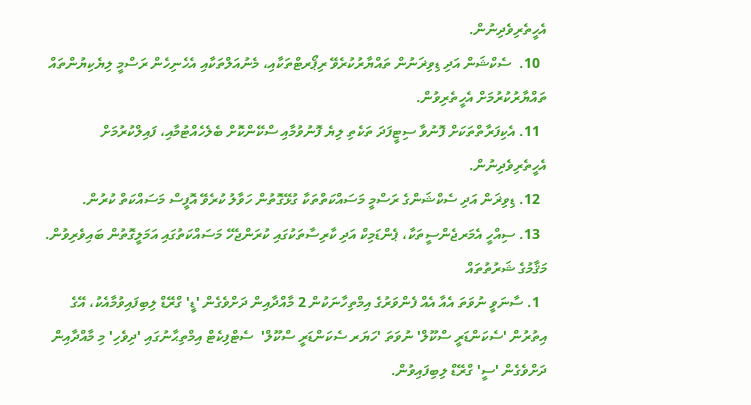އެހީތެރިވެދިނުން.
  10.  ސެކްޝަން އަދި ޑިވިޜަނުން ތައްޔާރުކުރެވޭ ރިޕޯރޓްތަކާއި، މެނުއަލްތަކާއި އެހެނިހެން ރަސްމީ ލިޔެކިޔުންތައް ތައްޔާރުކުރުމަށް އެހީތެރިވުން.
  11. އެކިފަރާތްތަކަށް ފޮނުވާ ސިޓީފަދަ ތަކެތި ލިޔެ ފޮނުވުމާއި ސްކޭންކޮށް ބެލެހެއްޓުމާއި، ފައިލްކުރުމަށް އެހީތެރިވެދިނުން.
  12. ޑިވިޜަން އަދި ސެކްޝަންގެ ރަސްމީ މަސައްކަތްތަކާ ގުޅޭގޮތުން ހަވާލު ކުރެވޭ އޮފީސް މަސައްކަތް ކުރުން.
  13. ސިއްހީ އެމަރޖެންސީތަކާ، ޕެންޑަމިކް އަދި ކާރިސާތަކުގައި ކުރަންޖެހޭ މަސައްކަތުގައި އަމަލީގޮތުން ބައިވެރިވުން.
މަޤާމުގެ ޝަރުތުތައް
  1. ސާނަވީ ނުވަތަ އެއާ އެއް ފެންވަރުގެ އިމްތިހާނަކުން 2 މާއްދާއިން ދަށްވެގެން 'ޑީ' ގްރޭޑް ލިބިފައިވުމާއެކު، އޭގެ އިތުރުން 'ސެކަންޑަރީ ސްކޫލް' ނުވަތަ 'ހަޔަރ ސެކަންޑަރީ ސްކޫލް'  ސެޓްފިކެޓް އިމްތިޙާނުގައި 'ދިވެހި' މި މާއްދާއިން ދަށްވެގެން 'ސީ' ގްރޭޑް ލިބިފައިވުން.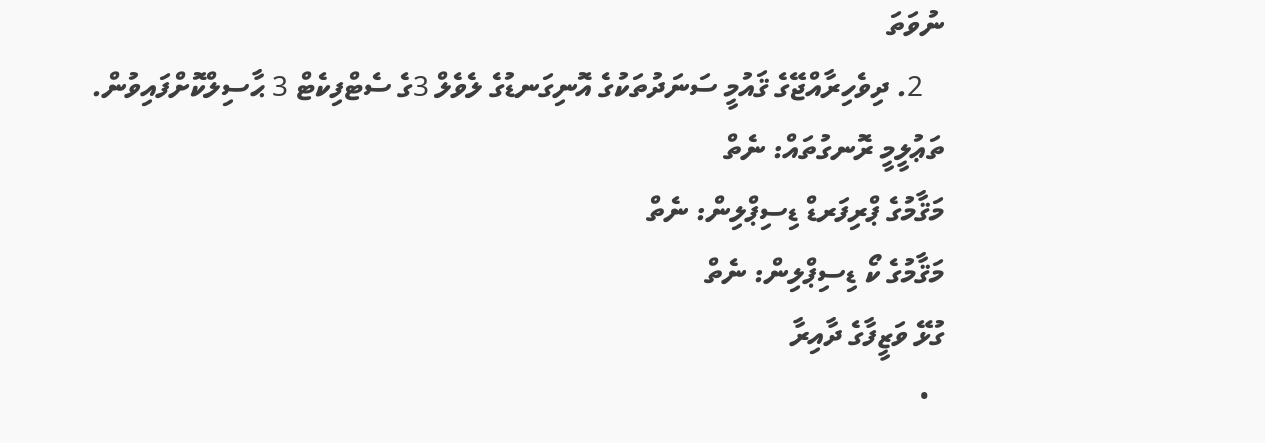ނުވަތަ
   2. ދިވެހިރާއްޖޭގެ ޤައުމީ ސަނަދުތަކުގެ އޮނިގަނޑުގެ ލެވެލް 3ގެ ސެޓްފިކެޓް 3 ޙާސިލްކޮށްފައިވުން.
ތަޢުލީމީ ރޮނގުތައް: ނެތް
މަޤާމުގެ ޕްރިފަރޑް ޑިސިޕްލިން: ނެތް
މަޤާމުގެ ކޯ ޑިސިޕްލިން: ނެތް
ގުޅޭ ވަޒީފާގެ ދާއިރާ
  •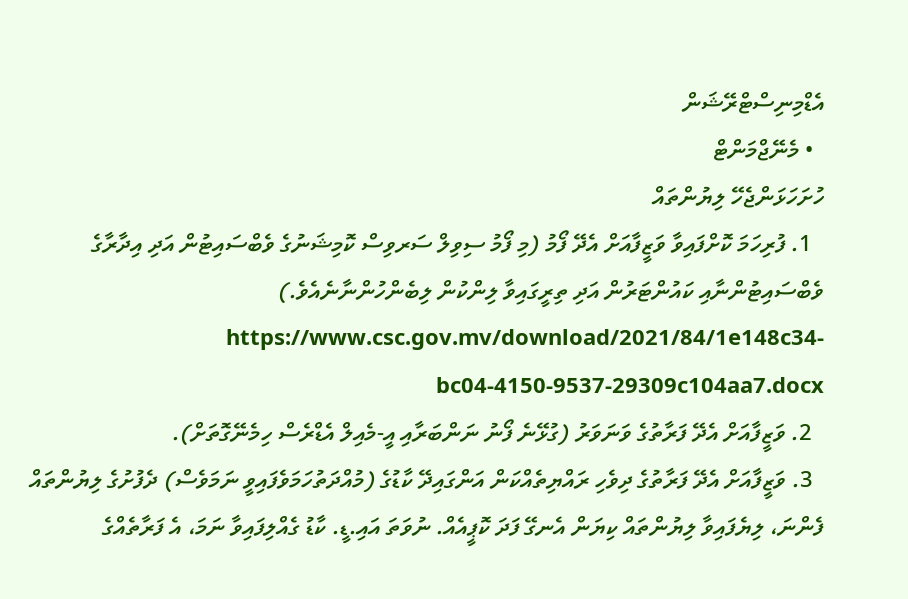އެޑްމިނިސްޓްރޭޝަން
  • މެނޭޖްމަންޓް
ހުށަހަޅަންޖެހޭ ލިޔުންތައް
  1. ފުރިހަމަ ކޮށްފައިވާ ވަޒީފާއަށް އެދޭ ފޯމު (މި ފޯމު ސިވިލް ސަރވިސް ކޮމިޝަނުގެ ވެބްސައިޓުން އަދި އިދާރާގެ ވެބްސައިޓުންނާއި ކައުންޓަރުން އަދި ތިރީގައިވާ ލިންކުން ލިބެންހުންނާނެއެވެ.)  https://www.csc.gov.mv/download/2021/84/1e148c34-bc04-4150-9537-29309c104aa7.docx
  2. ވަޒީފާއަށް އެދޭ ފަރާތުގެ ވަނަވަރު (ގުޅޭނެ ފޯނު ނަންބަރާއި އީ-މެއިލް އެޑްރެސް ހިމެނޭގޮތަށް).
  3. ވަޒީފާއަށް އެދޭ ފަރާތުގެ ދިވެހި ރައްޔިތެއްކަން އަންގައިދޭ ކާޑުގެ (މުއްދަތުހަމަވެފައިވީ ނަމަވެސް) ދެފުށުގެ ލިޔުންތައް ފެންނަ، ލިޔެފައިވާ ލިޔުންތައް ކިޔަން އެނގޭ ފަދަ ކޮޕީއެއް. ނުވަތަ އައި.ޑީ. ކާޑު ގެއްލިފައިވާ ނަމަ، އެ ފަރާތެއްގެ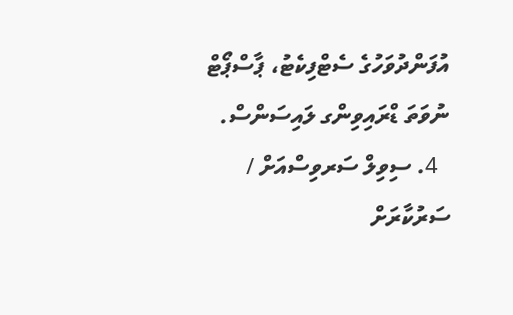އުފަންދުވަހުގެ ސެޓްފިކެޓު، ޕާސްޕޯޓް ނުވަތަ ޑްރައިވިންގ ލައިސަންސް.
  4. ސިވިލް ސަރވިސްއަށް / ސަރުކާރަށް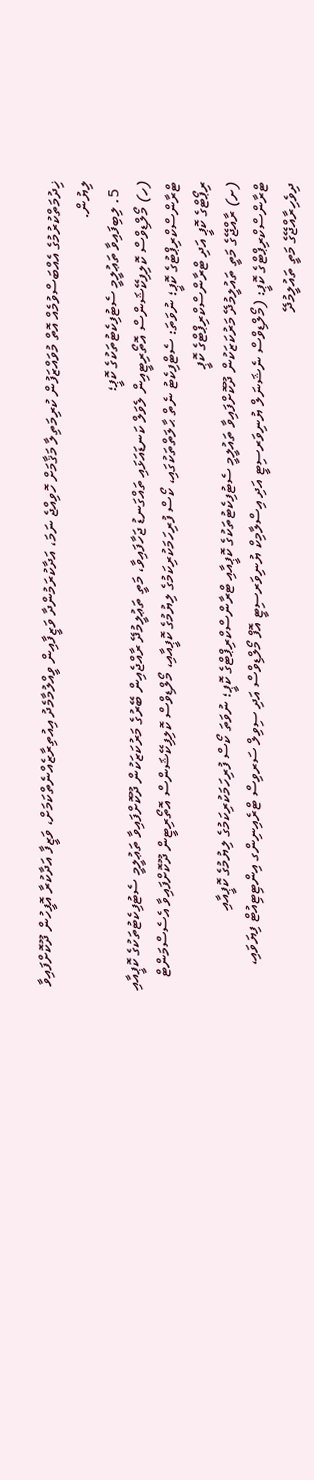ޚިދުމަތްކުރުމުގެ އެއްބަސްވުމެއް އޮތް މުވައްޒަފުން ކުރިމަތިލާ މަޤާމަށް ހޮވިއްޖެ ނަމަ، އަދާކުރަމުންދާ ވަޒީފާއިން ވީއްލުމާމެދު އިއުތިރާޒެއްނެތްކަމަށް، ވަޒީފާ އަދާކުރާ އޮފީހުން ދޫކޮށްފައިވާ ލިޔުން.
  5. ލިބިފައިވާ ތަޢުލީމީ ސެޓުފިކެޓުތަކުގެ ކޮޕީ؛
(ހ) މޯލްޑިވްސް ކޮލިފިކޭޝަންސް އޮތޯރިޓީއިން ލެވަލް ކަނޑައަޅައި ތައްގަނޑު ޖަހާފައިވާ، މަތީ ތަޢުލީމުދޭ ރާއްޖެއިން ބޭރުގެ މަރުކަޒަކުން ދޫކޮށްފައިވާ ތަޢުލީމީ ސެޓުފިކެޓުތަކުގެ ކޮޕީއާއި ޓްރާންސްކްރިޕްޓުގެ ކޮޕީ؛ ނުވަތަ: ސެޓްފިކެޓު ނެތް ޙާލަތްތަކުގައި، ކޯސް ފުރިހަމަކުރިކަމުގެ ލިޔުމުގެ ކޮޕީއާއި، މޯލްޑިވްސް ކޮލިފިކޭޝަންސް އޮތޯރިޓީން ދޫކޮށްފައިވާ އެސެސްމަންޓް ރިޕޯޓްގެ ކޮޕީ އަދި ޓްރާންސްކްރިޕްޓްގެ ކޮޕީ
(ށ) ރާއްޖޭގެ މަތީ ތައުލީމުދޭ މަރުކަޒަކުން ދޫކޮށްފައިވާ ތައުލީމީ ސެޓުފިކެޓުތަކުގެ ކޮޕީއާއި ޓްރާންސްކްރިޕްޓްގެ ކޮޕީ؛ ނުވަތަ ކޯސް ފުރިހަމަކުރިކަމުގެ ލިޔުމުގެ ކޮޕީއާއި ޓްރާންސްކްރިޕްޓްގެ ކޮޕީ: (މޯލްޑިވްސް ނެޝަނަލް ޔުނިވަރސިޓީ އަދި އިސްލާމިކް ޔުނިވަރސިޓީ އޮފް މޯލްޑިވްސް އަދި ސިވިލް ސަރވިސް ޓްރެއިނިންގ އިންޓިޓިއުޓް ފިޔަވައި، ދިވެހިރާއްޖޭގެ މަތީ ތައުލީމުދޭ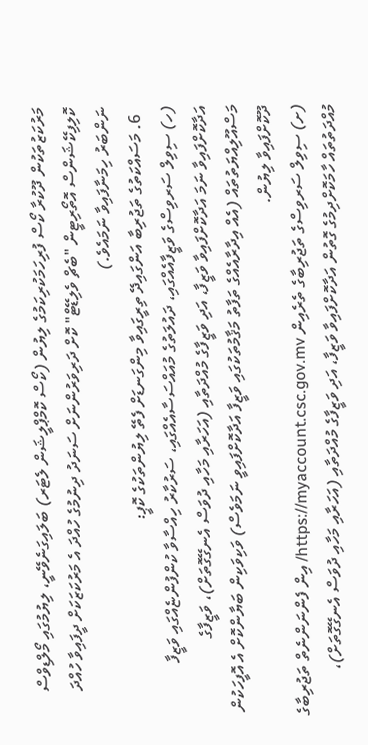މަރުކަޒުތަކުން ދޫކުރާ ކޯސް ފުރިހަމަކުރިކަމުގެ ލިޔުން (ކޯސް ކޮމްޕްލީޝަން ލެޓަރ) ބަލައިގަނެވޭނީ، ލިޔުމުގައި މޯލްޑިވްސް ކޮލިފިކޭޝަންސް އޮތޯރިޓީން "ބެޗް ވެލިޑޭޓް" ކޮށް ދަރިވަރުންނަށް ސަނަދު ދިނުމުގެ ހުއްދަ އެ މަރުކަޒަކަށް ދީފައިވާ ހުއްދަ ނަންބަރު ހިމަނާފައިވާ ނަމައެވެ.)
  6. މަސައްކަތުގެ ތަޖުރިބާ އަންގައިދޭ ތިރީގައިވާ މިންގަނޑަށް ފެތޭ ލިޔުންތަކުގެ ކޮޕީ:
(ހ) ސިވިލް ސަރވިސްގެ ވަޒީފާއެއްގައި، ދައުލަތުގެ މުއައްސަސާއެއްގައި، ސަރުކާރު ހިއްސާވާ ކުންފުންޏެއްގައި ވަޒީފާ އަދާކޮށްފައިވާ ނަމަ އަދާކޮށްފައިވާ ވަޒީފާ، އަދި ވަޒީފާގެ މުއްދަތާއި (އަހަރާއި މަހާއި ދުވަސް އެނގޭގޮތަށް)، ވަޒީފާގެ މަސްއޫލިއްޔަތުތައް (އެއް އިދާރާއެއްގެ ތަފާތު މަޤާމުތަކުގައި ވަޒީފާ އަދާކޮށްފައިވީ ނަމަވެސް) ވަކިވަކިން ބަޔާންކޮށް އެ އޮފީހަކުން ދޫކޮށްފައިވާ ލިޔުން.
(ށ) ސިވިލް ސަރވިސްގެ ތަޖުރިބާގެ ތެރެއިން https://myaccount.csc.gov.mv/ އިން ފެންނަންނެތް ތަޖުރިބާގެ މުއްދަތުތައް ހާމަކޮށްދިމުގެ ގޮތުން އަދާކޮށްފައިވާ ވަޒީފާ، އަދި ވަޒީފާގެ މުއްދަތާއި (އަހަރާއި މަހާއި ދުވަސް އެނގޭގޮތަށް)،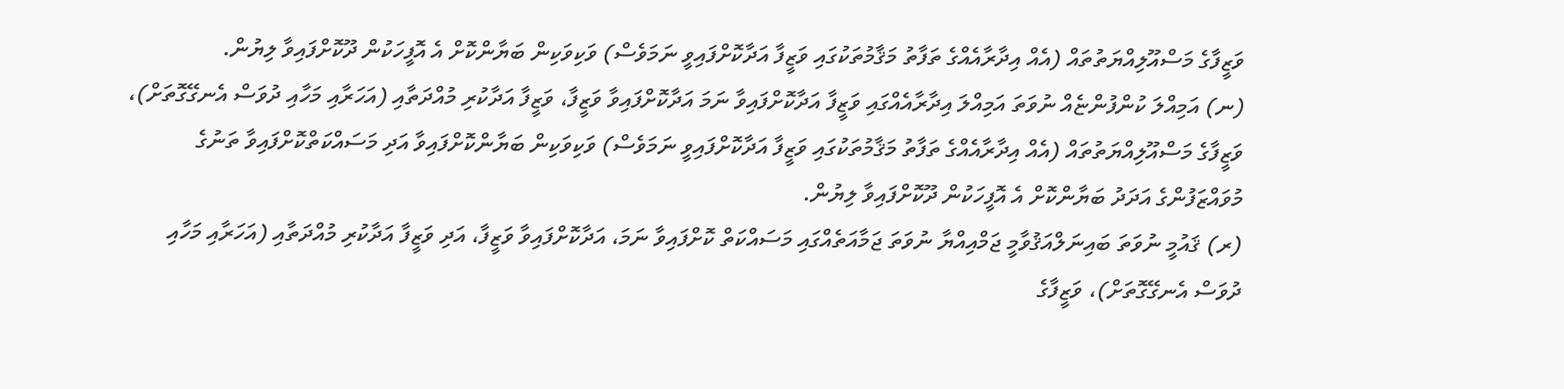ވަޒީފާގެ މަސްއޫލިއްޔަތުތައް (އެއް އިދާރާއެއްގެ ތަފާތު މަޤާމުތަކުގައި ވަޒީފާ އަދާކޮށްފައިވީ ނަމަވެސް) ވަކިވަކިން ބަޔާންކޮށް އެ އޮފީހަކުން ދޫކޮށްފައިވާ ލިޔުން.
(ނ) އަމިއްލަ ކުންފުންޏެއް ނުވަތަ އަމިއްލަ އިދާރާއެއްގައި ވަޒީފާ އަދާކޮށްފައިވާ ނަމަ އަދާކޮށްފައިވާ ވަޒީފާ، ވަޒީފާ އަދާކުރި މުއްދަތާއި (އަހަރާއި މަހާއި ދުވަސް އެނގޭގޮތަށް)، ވަޒީފާގެ މަސްއޫލިއްޔަތުތައް (އެއް އިދާރާއެއްގެ ތަފާތު މަޤާމުތަކުގައި ވަޒީފާ އަދާކޮށްފައިވީ ނަމަވެސް) ވަކިވަކިން ބަޔާންކޮށްފައިވާ އަދި މަސައްކަތްކޮށްފައިވާ ތަނުގެ މުވައްޒަފުންގެ އަދަދު ބަޔާންކޮށް އެ އޮފީހަކުން ދޫކޮށްފައިވާ ލިޔުން.
(ރ) ޤައުމީ ނުވަތަ ބައިނަލްއަޤުވާމީ ޖަމްއިއްޔާ ނުވަތަ ޖަމާއަތެއްގައި މަސައްކަތް ކޮށްފައިވާ ނަމަ، އަދާކޮށްފައިވާ ވަޒީފާ، އަދި ވަޒީފާ އަދާކުރި މުއްދަތާއި (އަހަރާއި މަހާއި ދުވަސް އެނގޭގޮތަށް)، ވަޒީފާގެ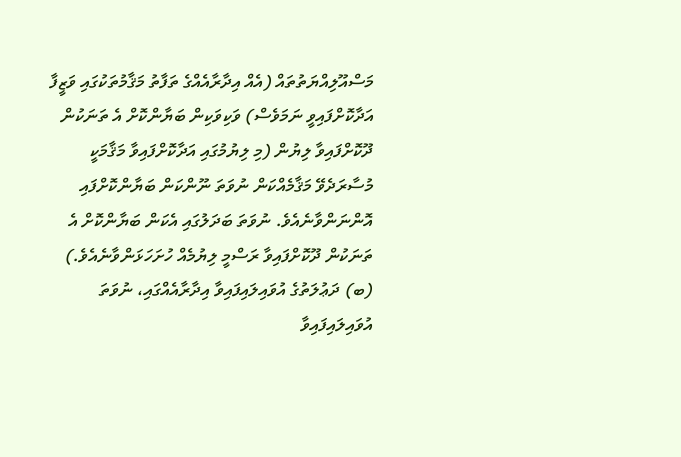މަސްއޫލިއްޔަތުތައް (އެއް އިދާރާއެއްގެ ތަފާތު މަޤާމުތަކުގައި ވަޒީފާ އަދާކޮށްފައިވީ ނަމަވެސް) ވަކިވަކިން ބަޔާންކޮށް އެ ތަނަކުން ދޫކޮށްފައިވާ ލިޔުން (މި ލިޔުމުގައި އަދާކޮށްފައިވާ މަޤާމަކީ މުސާރަދެވޭ މަޤާމެއްކަން ނުވަތަ ނޫންކަން ބަޔާންކޮށްފައި އޮންނަންވާނެއެވެ. ނުވަތަ ބަދަލުގައި އެކަން ބަޔާންކޮށް އެ ތަނަކުން ދޫކޮށްފައިވާ ރަސްމީ ލިޔުމެއް ހުށަހަޅަންވާނެއެވެ.)
(ބ) ދަޢުލަތުގެ އުވައިލައިފައިވާ އިދާރާއެއްގައި، ނުވަތަ އުވައިލައިފައިވާ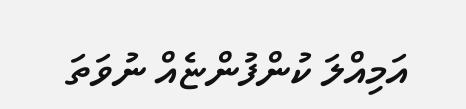އަމިއްލަ ކުންފުންޏެއް ނުވަތަ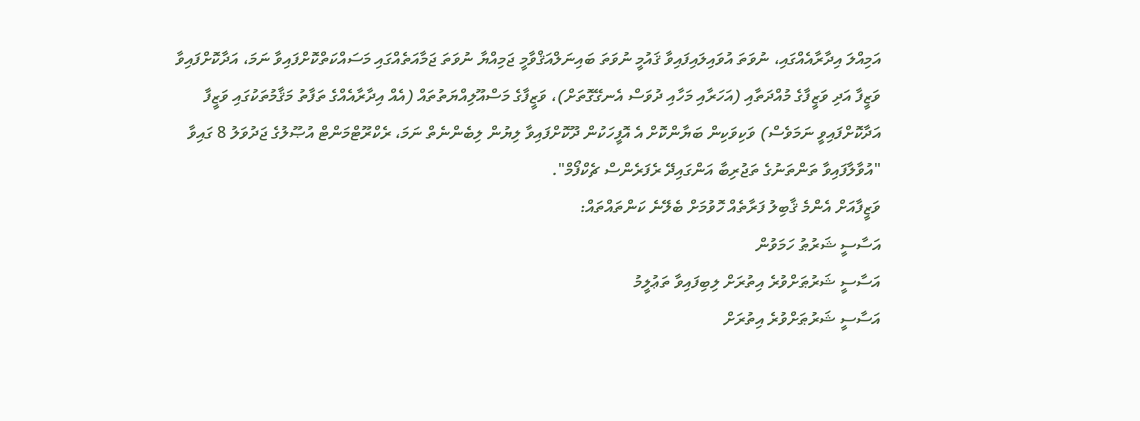އަމިއްލަ އިދާރާއެއްގައި، ނުވަތަ އުވައިލައިފައިވާ ޤައުމީ ނުވަތަ ބައިނަލްއަޤްވާމީ ޖަމިއްޔާ ނުވަތަ ޖަމާއަތެއްގައި މަސައްކަތްކޮށްފައިވާ ނަމަ، އަދާކޮށްފައިވާ ވަޒީފާ އަދި ވަޒީފާގެ މުއްދަތާއި (އަހަރާއި މަހާއި ދުވަސް އެނގޭގޮތަށް)، ވަޒީފާގެ މަސްއޫލިއްޔަތުތައް (އެއް އިދާރާއެއްގެ ތަފާތު މަޤާމުތަކުގައި ވަޒީފާ އަދާކޮށްފައިވީ ނަމަވެސް) ވަކިވަކިން ބަޔާންކޮށް އެ އޮފީހަކުން ދޫކޮށްފައިވާ ލިޔުން ލިބެންނެތް ނަމަ، ރެކްރޫޓްމަންޓް އުޞޫލުގެ ޖަދުވަލު 8 ގައިވާ "އުވާލާފައިވާ ތަންތަނުގެ ތަޖުރިބާ އަންގައިދޭ ރެފަރެންސް ޗެކްފޯމް".
ވަޒީފާއަށް އެންމެ ޤާބިލު ފަރާތެއް ހޮވުމަށް ބެލޭނެ ކަންތައްތައް:
އަސާސީ ޝަރުޠު ހަމަވުން
އަސާސީ ޝަރުޠަށްވުރެ އިތުރަށް ލިބިފައިވާ ތަޢުލީމު
އަސާސީ ޝަރުޠަށްވުރެ އިތުރަށް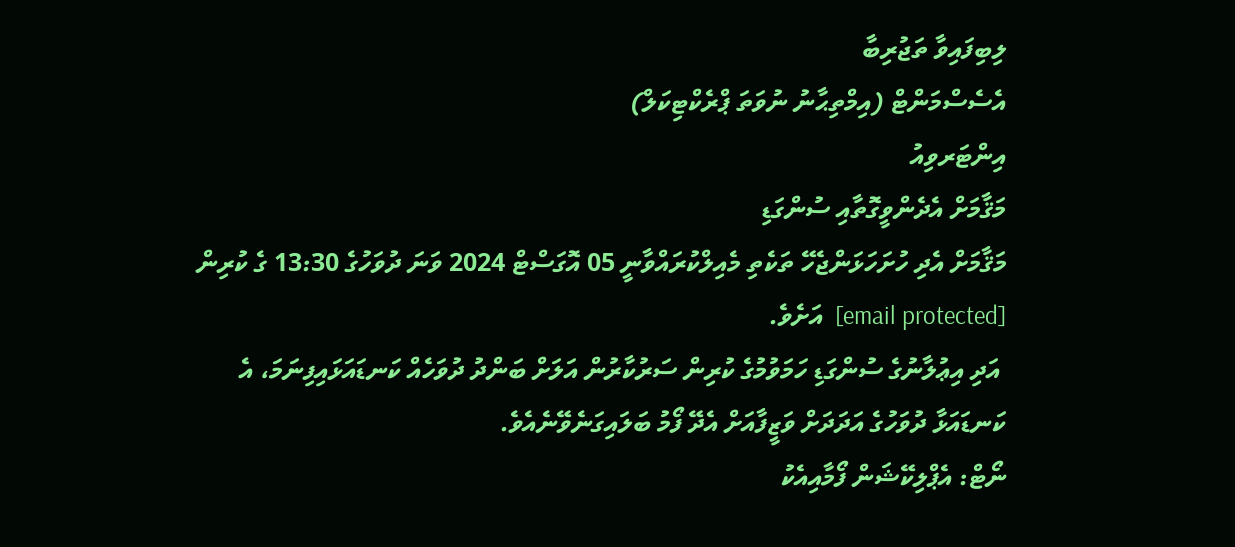ލިބިފައިވާ ތަޖުރިބާ
އެސެސްމަންޓް (އިމްތިޙާނު ނުވަތަ ޕްރެކްޓިކަލް)
އިންޓަރވިއު
މަޤާމަށް އެދެންވީގޮތާއި ސުންގަޑި
މަޤާމަށް އެދި ހުށަހަޅަންޖެހޭ ތަކެތި މެއިލްކުރައްވާނީ 05 އޮގަސްޓް 2024 ވަނަ ދުވަހުގެ 13:30 ގެ ކުރިން [email protected]  އަށެވެ.
 އަދި އިޢުލާނުގެ ސުންގަޑި ހަމަވުމުގެ ކުރިން ސަރުކާރުން އަލަށް ބަންދު ދުވަހެއް ކަނޑައަޅައިފިނަމަ، އެ ކަނޑައަޅާ ދުވަހުގެ އަދަދަށް ވަޒީފާއަށް އެދޭ ފޯމު ބަލައިގަނެވޭނެއެވެ.
ނޯޓް: އެޕްލިކޭޝަން ފޯމާއިއެކު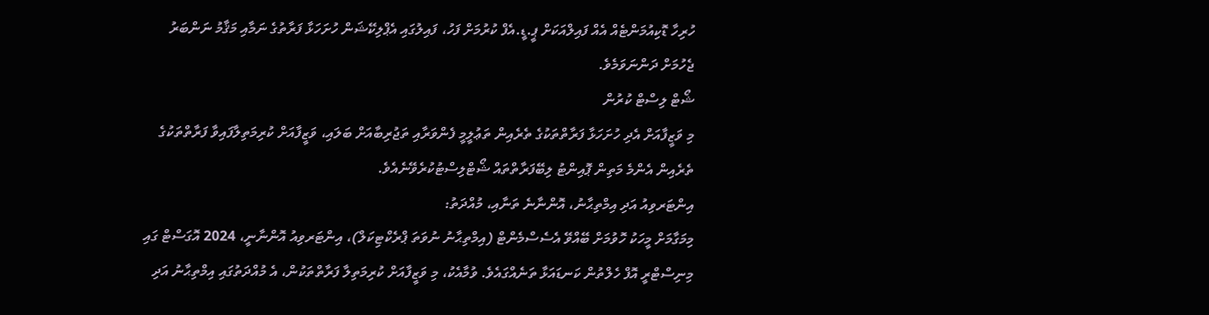ހުރިހާ ޑޮކިއުމަންޓެއް އެއް ފައިލްއަކަށް ޕީ.ޑީ.އެފް ކުރުމަށް ފަހު، ފައިލުގައި އެޕްލިކޭޝަން ހުށަހަޅާ ފަރާތުގެ ނަމާއި މަޤާމު ނަންބަރު ޖެހުމަށް ދަންނަވަމެވެ.
ޝޯޓް ލިސްޓް ކުރުން
މި ވަޒީފާއަށް އެދި ހުށަހަޅާ ފަރާތްތަކުގެ ތެރެއިން ތަޢުލީމީ ފެންވަރާއި ތަޖުރިބާއަށް ބަލައި، ވަޒީފާއަށް ކުރިމަތިލާފައިވާ ފަރާތްތަކުގެ ތެރެއިން އެންމެ މަތިން ޕޮއިންޓު ލިބޭފަރާތްތައް ޝޯޓްލިސްޓުކުރެވޭނެއެވެ.
އިންޓަރވިއު އަދި އިމްތިޙާނު، އޮންނާނެ ތަނާއި، މުއްދަތު:
މިމަގާމަށް މީހަކު ހޮވުމަށް ބޭއްވޭ އެސެސްމެންޓް (އިމްތިޙާނު ނުވަތަ ޕްރެކްޓިކަލް)، އިންޓަރވިއު އޮންނާނީ، 2024 އޮގަސްޓް ގައި މިނިސްޓްރީ އޮފް ހެލްތުން ކަނޑައަޅާ ތަނެއްގައެވެ. ވުމާއެކު، މި ވަޒީފާއަށް ކުރިމަތިލާ ފަރާތްތަކުން، އެ މުއްދަތުގައި އިމްތިޙާނު އަދި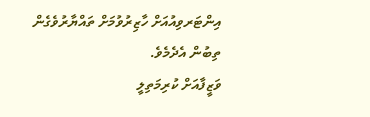އިންޓަރވިއުއަށް ހާޒިރުވުމަށް ތައްޔާރުވެގެން ތިބުން އެދެމެވެ.
ވަޒީފާއަށް ކުރިމަތިލީ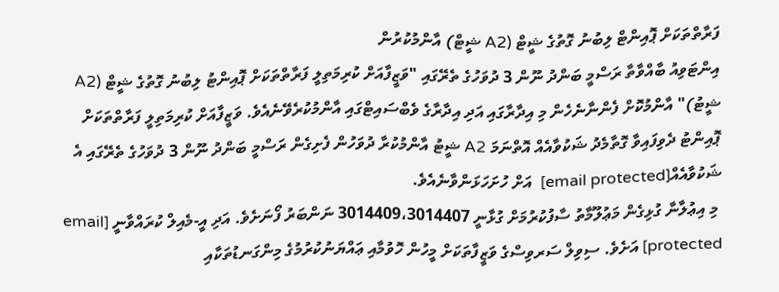ފަރާތްތަކަށް ޕޮއިންޓް ލިބުނު ގޮތުގެ ޝީޓް (A2 ޝީޓް) އާންމުކުރުން
އިންޓަވިއު ބާއްވާތާ ރަސްމީ ބަންދު ނޫން 3 ދުވަހުގެ ތެރޭގައި "ވަޒީފާއަށް ކުރިމަތިލީ ފަރާތްތަކަށް ޕޮއިންޓު ލިބުނު ގޮތުގެ ޝީޓް (A2 ޝީޓު)" އާންމުކޮށް ފެންނާނެހެން މި އިދާރާގައި އަދި އިދާރާގެ ވެބްސައިޓްގައި އާންމުކުރެވޭނެއެވެ. ވަޒީފާއަށް ކުރިމަތިލީ ފަރާތްތަކަށް ޕޮއިންޓު ދެވިފައިވާ ގޮތާމެދު ޝަކުވާއެއް އޮތްނަމަ A2 ޝީޓު އާންމުކުރާ ދުވަހުން ފެށިގެން ރަސްމީ ބަންދު ނޫން 3 ދުވަހުގެ ތެރޭގައި އެ ޝަކުވާއެއް[email protected]  އަށް ހުށަހަޅަންވާނެއެވެ.
 މި އިޢުލާނާ ގުޅިގެން މަޢުލޫމާތު ސާފުކުރުމަށް ގުޅާނީ 3014409،3014407 ނަންބަރު ފޯނަށެވެ. އަދި އީ-މެއިލް ކުރައްވާނީ [email protected] އަށެވެ. ސިވިލް ސަރވިސްގެ ވަޒީފާތަކަށް މީހުން ހޮވުމާއި ޢައްޔަނުކުރުމުގެ މިންގަނޑުތަކާއި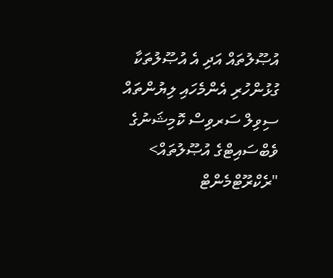އުޞޫލުތައް އަދި އެ އުޞޫލުތަކާ ގުޅުންހުރި އެންމެހައި ލިޔުންތައް ސިވިލް ސަރވިސް ކޮމިޝަނުގެ ވެބްސައިޓްގެ އުޞޫލުތައް> "ރެކްރޫޓްމެންޓް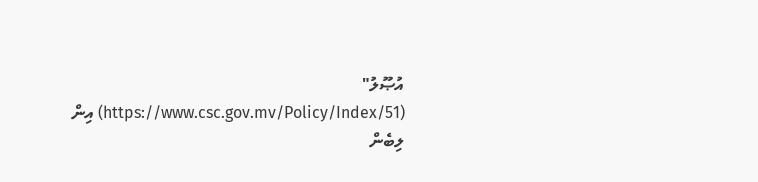އުޞޫލު" (https://www.csc.gov.mv/Policy/Index/51) އިން ލިބެން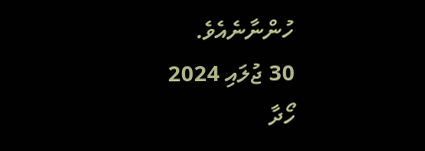ހުންނާނެއެވެ.
30 ޖުލައި 2024
ހޯދާ